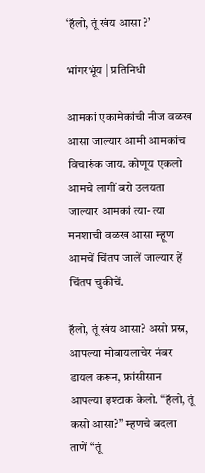‘हॅलो, तूं खंय आसा ?’

भांगरभूंय | प्रतिनिधी

आमकां एकामेकांची नीज वळख आसा जाल्यार आमी आमकांच विचारुंक जाय. कोणूय एकलो आमचे लागीं बरो उलयता जाल्यार आमकां त्या- त्या मनशाची वळख आसा म्हूण आमचें चिंतप जालें जाल्यार हें चिंतप चुकीचें.

हॅलो, तूं खंय आसा? असो प्रस्न, आपल्या मोबायलाचेर नंबर डायल करून, फ्रांसीसान आपल्या इश्टाक केलो. “हॅलो, तूं कसो आसा?” म्हणचे बदला ताणें “तूं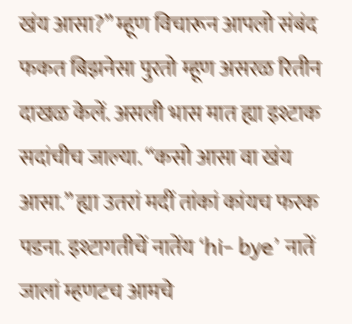खंय आसा?” म्हूण विचारून आपलो संबंद फकत बिझनेसा पुरतो म्हूण असरळ रितीन दाखळ केलें. असली भास मात ह्या इश्टाक सदांचीच जाल्या. “कसो आसा वा खंय आसा.” ह्या उतरां मदीं तांकां कांयच फरक पडना. इश्टागतीचें नातेंय ‘hi- bye’ नातें जालां म्हणटच आमचे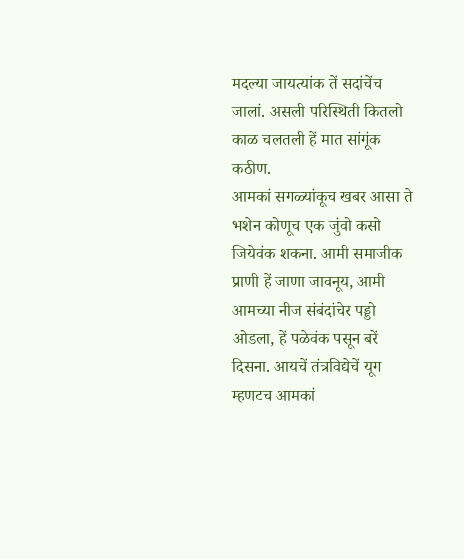मदल्या जायत्यांक तें सदांचेंच जालां. असली परिस्थिती कितलो काळ चलतली हें मात सांगूंक कठीण.
आमकां सगळ्यांकूच खबर आसा ते भशेन कोणूच एक जुंवो कसो जियेवंक शकना. आमी समाजीक प्राणी हें जाणा जावनूय, आमी आमच्या नीज संबंदांचेर पड्डो ओडला, हें पळेवंक पसून बरें दिसना. आयचें तंत्रविद्येचें यूग म्हणटच आमकां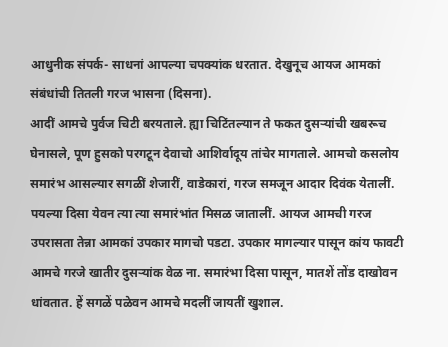आधुनीक संपर्क- साधनां आपल्या चपक्यांक धरतात. देखुनूच आयज आमकां संबंधांची तितली गरज भासना (दिसना).
आदीं आमचे पुर्वज चिटी बरयताले. ह्या चिटिंतल्यान ते फकत दुसऱ्यांची खबरूच घेनासले, पूण हुसको परगटून देवाचो आशिर्वादूय तांचेर मागताले. आमचो कसलोय समारंभ आसल्यार सगळीं शेजारीं, वाडेकारां, गरज समजून आदार दिवंक येतालीं. पयल्या दिसा येवन त्या त्या समारंभांत मिसळ जातालीं. आयज आमची गरज उपरासता तेन्ना आमकां उपकार मागचो पडटा. उपकार मागल्यार पासून कांय फावटी आमचे गरजे खातीर दुसऱ्यांक वेळ ना. समारंभा दिसा पासून, मातशें तोंड दाखोवन धांवतात. हें सगळें पळेवन आमचे मदलीं जायतीं खुशाल.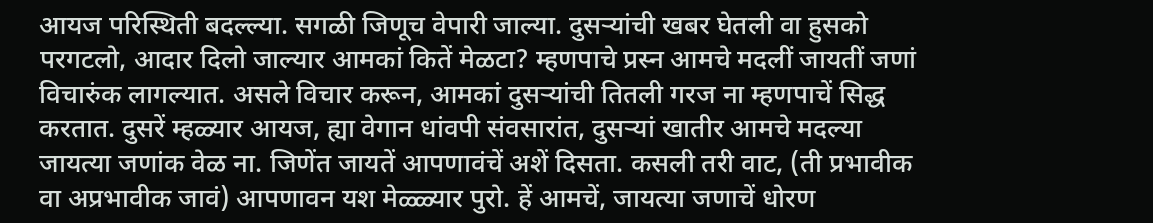आयज परिस्थिती बदल्ल्या. सगळी जिणूच वेपारी जाल्या. दुसऱ्यांची खबर घेतली वा हुसको परगटलो, आदार दिलो जाल्यार आमकां कितें मेळटा? म्हणपाचे प्रस्न आमचे मदलीं जायतीं जणां विचारुंक लागल्यात. असले विचार करून, आमकां दुसऱ्यांची तितली गरज ना म्हणपाचें सिद्ध करतात. दुसरें म्हळ्यार आयज, ह्या वेगान धांवपी संवसारांत, दुसऱ्यां खातीर आमचे मदल्या जायत्या जणांक वेळ ना. जिणेंत जायतें आपणावंचें अशें दिसता. कसली तरी वाट, (ती प्रभावीक वा अप्रभावीक जावं) आपणावन यश मेळ्ळ्यार पुरो. हें आमचें, जायत्या जणाचें धोरण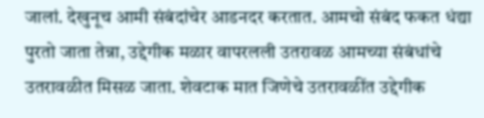जालां. देखुनूच आमी संबंदांचेर आडनदर करतात. आमचो संबंद फकत धंद्या पुरतो जाता तेन्ना, उद्देगीक मळार वापरलली उतरावळ आमच्या संबंधांचे उतरावळीत मिसळ जाता. शेवटाक मात जिणेचे उतरावळींत उद्देगीक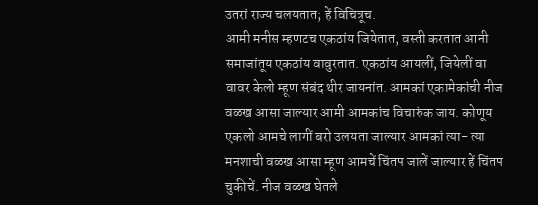उतरां राज्य चलयतात; हें विचित्रूच.
आमी मनीस म्हणटच एकठांय जियेतात, वस्ती करतात आनी समाजांतूय एकठांय वावुरतात. एकठांय आयलीं, जियेलीं वा वावर केलो म्हूण संबंद थीर जायनांत. आमकां एकामेकांची नीज वळख आसा जाल्यार आमी आमकांच विचारुंक जाय. कोणूय एकलो आमचे लागीं बरो उलयता जाल्यार आमकां त्या- त्या मनशाची वळख आसा म्हूण आमचें चिंतप जालें जाल्यार हें चिंतप चुकीचें. नीज वळख घेतले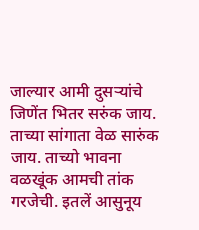जाल्यार आमी दुसऱ्यांचे जिणेंत भितर सरुंक जाय. ताच्या सांगाता वेळ सारुंक जाय. ताच्यो भावना वळखूंक आमची तांक गरजेची. इतलें आसुनूय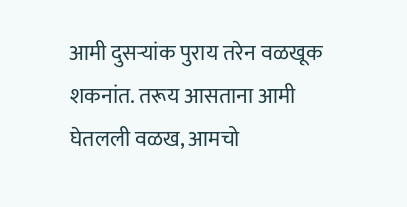आमी दुसऱ्यांक पुराय तरेन वळखूक शकनांत. तरूय आसताना आमी घेतलली वळख, आमचो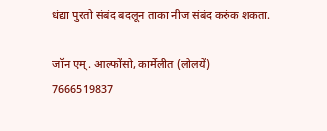धंद्या पुरतो संबंद बदलून ताका नीज संबंद करुंक शकता.

जॉन एम्. आल्फोंसो, कार्मेलीत (लोलयें)
7666519837